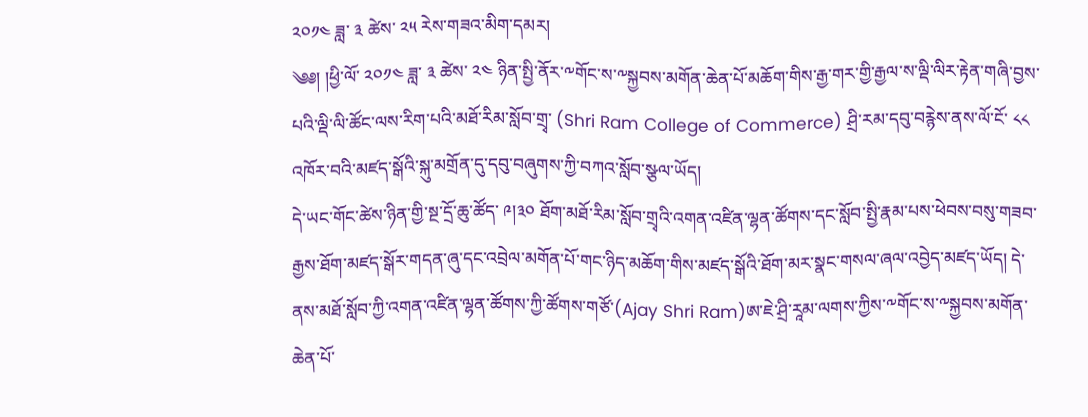༢༠༡༤ ཟླ་ ༣ ཚེས་ ༢༥ རེས་གཟའ་མིག་དམར།
༄༅། །ཕྱི་ལོ་ ༢༠༡༤ ཟླ་ ༣ ཚེས་ ༢༤ ཉིན་སྤྱི་ནོར་༸གོང་ས་༸སྐྱབས་མགོན་ཆེན་པོ་མཆོག་གིས་རྒྱ་གར་གྱི་རྒྱལ་ས་ལྡི་ལིར་རྟེན་གཞི་བྱས་པའི་ལྡི་ལི་ཚོང་ལས་རིག་པའི་མཐོ་རིམ་སློབ་གྲྭ་ (Shri Ram College of Commerce) ཤྲི་རམ་དབུ་བརྙེས་ནས་ལོ་ངོ་ ༨༨ འཁོར་བའི་མཛད་སྒོའི་སྐུ་མགྲོན་དུ་དབུ་བཞུགས་ཀྱི་བཀའ་སློབ་སྩལ་ཡོད།
དེ་ཡང་གོང་ཚེས་ཉིན་གྱི་སྔ་དྲོ་ཆུ་ཚོད་ ༩།༣༠ ཐོག་མཐོ་རིམ་སློབ་གྲྭའི་འགན་འཛིན་ལྷན་ཚོགས་དང་སློབ་སྤྱི་རྣམ་པས་ཕེབས་བསུ་གཟབ་རྒྱས་ཐོག་མཛད་སྒོར་གདན་ཞུ་དང་འབྲེལ་མགོན་པོ་གང་ཉིད་མཆོག་གིས་མཛད་སྒོའི་ཐོག་མར་སྣང་གསལ་ཞལ་འབྱེད་མཛད་ཡོད། དེ་ནས་མཐོ་སློབ་ཀྱི་འགན་འཛིན་ལྷན་ཚོགས་ཀྱི་ཚོགས་གཙོ་(Ajay Shri Ram)ཨ་ཇེ་ཤྲི་རཱམ་ལགས་ཀྱིས་༸གོང་ས་༸སྐྱབས་མགོན་ཆེན་པོ་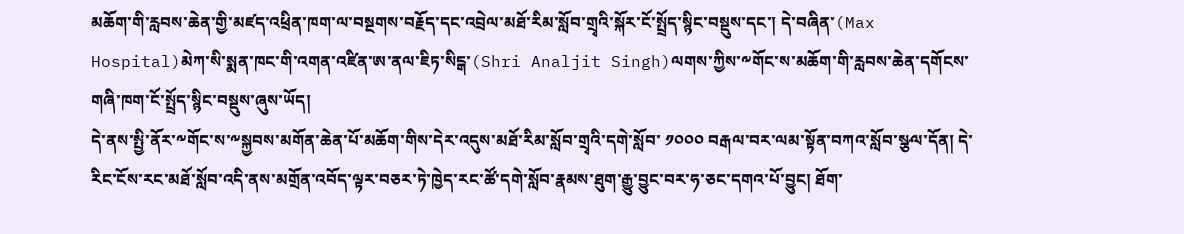མཆོག་གི་རླབས་ཆེན་གྱི་མཛད་འཕྲིན་ཁག་ལ་བསྔགས་བརྗོད་དང་འབྲེལ་མཐོ་རིམ་སློབ་གྲྭའི་སྐོར་ངོ་སྤྲོད་སྙིང་བསྡུས་དང་། དེ་བཞིན་(Max Hospital)མེཀ་སི་སྨན་ཁང་གི་འགན་འཛིན་ཨ་ནལ་ཇིཏ་སིངྒ་(Shri Analjit Singh)ལགས་ཀྱིས་༸གོང་ས་མཆོག་གི་རླབས་ཆེན་དགོངས་གཞི་ཁག་ངོ་སྤྲོད་སྙིང་བསྡུས་ཞུས་ཡོད།
དེ་ནས་སྤྱི་ནོར་༸གོང་ས་༸སྐྱབས་མགོན་ཆེན་པོ་མཆོག་གིས་དེར་འདུས་མཐོ་རིམ་སློབ་གྲྭའི་དགེ་སློབ་ ༡༠༠༠ བརྒལ་བར་ལམ་སྟོན་བཀའ་སློབ་སྩལ་དོན། དེ་རིང་ངོས་རང་མཐོ་སློབ་འདི་ནས་མགྲོན་འབོད་ལྟར་བཅར་ཏེ་ཁྱེད་རང་ཚོ་དགེ་སློབ་རྣམས་ཐུག་རྒྱུ་བྱུང་བར་ཧ་ཅང་དགའ་པོ་བྱུང། ཐོག་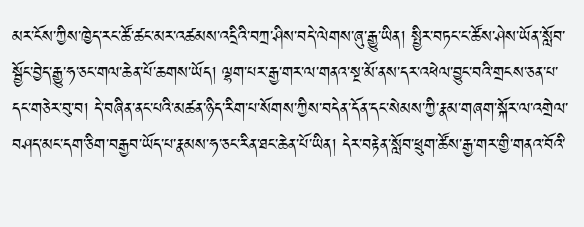མར་ངོས་ཀྱིས་ཁྱེད་རང་ཚོ་ཚང་མར་འཚམས་འདྲིའི་བཀྲ་ཤིས་བདེ་ལེགས་ཞུ་རྒྱུ་ཡིན། སྤྱིར་བཏང་ང་ཚོས་ཤེས་ཡོན་སློབ་སྦྱོང་བྱེད་རྒྱུ་ཧ་ཅང་གལ་ཆེན་པོ་ཆགས་ཡོད། ལྷག་པར་རྒྱ་གར་ལ་གནའ་སྔ་མོ་ནས་དར་འཕེལ་བྱུང་བའི་གྲངས་ཅན་པ་དང་གཅེར་བུ་བ། དེ་བཞིན་ནང་པའི་མཚན་ཉིད་རིག་པ་སོགས་ཀྱིས་བདེན་དོན་དང་སེམས་ཀྱི་རྣམ་གཞག་སྐོར་ལ་འགྲེལ་བཤད་མང་དག་ཅིག་བརྒྱབ་ཡོད་པ་རྣམས་ཧ་ཅང་རིན་ཐང་ཆེན་པོ་ཡིན། དེར་བརྟེན་སློབ་ཕྲུག་ཚོས་རྒྱ་གར་གྱི་གནའ་བོའི་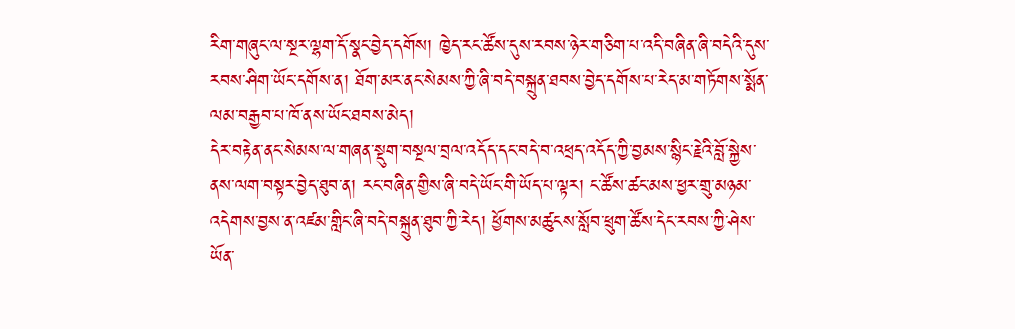རིག་གཞུང་ལ་སྔར་ལྷག་དོ་སྣང་བྱེད་དགོས། ཁྱེད་རང་ཚོས་དུས་རབས་ཉེར་གཅིག་པ་འདི་བཞིན་ཞི་བདེའི་དུས་རབས་ཤིག་ཡོང་དགོས་ན། ཐོག་མར་ནང་སེམས་ཀྱི་ཞི་བདེ་བསྐྲུན་ཐབས་བྱེད་དགོས་པ་རེད་མ་གཏོགས་སྨོན་ལམ་བརྒྱབ་པ་ཁོ་ནས་ཡོང་ཐབས་མེད།
དེར་བརྟེན་ནང་སེམས་ལ་གཞན་སྡུག་བསྔལ་བྲལ་འདོད་དང་བདེ་བ་འཕྲད་འདོད་ཀྱི་བྱམས་སྙིང་རྗེའི་བློ་སྐྱེས་ནས་ལག་བསྟར་བྱེད་ཐུབ་ན། རང་བཞིན་གྱིས་ཞི་བདེ་ཡོང་གི་ཡོད་པ་ལྟར། ང་ཚོས་ཚང་མས་ཕྱར་གྲུ་མཉམ་འདེགས་བྱས་ན་འཛམ་གླིང་ཞི་བདེ་བསྐྲུན་ཐུབ་ཀྱི་རེད། ཕྱོགས་མཚུངས་སློབ་ཕྲུག་ཚོས་དེང་རབས་ཀྱི་ཤེས་ཡོན་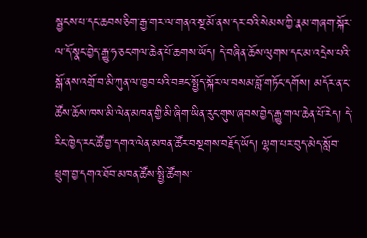སྦྱངས་པ་དང་ཆབས་ཅིག་རྒྱ་གར་ལ་གནའ་སྔ་མོ་ནས་དར་བའི་སེམས་ཀྱི་རྣམ་གཞག་སྐོར་ལ་དོ་སྣང་བྱེད་རྒྱུ་ཧ་ཅང་གལ་ཆེན་པོ་ཆགས་ཡོད། དེ་བཞིན་ཆོས་ལུགས་དང་མ་འདྲེས་པའི་སྒོ་ནས་འགྲོ་བ་མི་ཀུན་ལ་ཁྱབ་པའི་བཟང་སྤྱོད་སྐོར་ལ་བསམ་བློ་གཏོང་དགོས། མདོར་ན་ང་ཚོས་ཆོས་ཁས་མི་ལེན་མཁན་གྱི་མི་ཞིག་ཡིན་རུང་གུས་ཞབས་བྱེད་རྒྱུ་གལ་ཆེན་པོ་རེད། དེ་རིང་ཁྱེད་རང་ཚོ་བྱ་དགའ་ལེན་མཁན་ཚོར་བསྔགས་བརྗོད་ཡོད། ལྷག་པར་བུད་མེད་སློབ་ཕྲུག་བྱ་དགའ་ཐོབ་མཁན་ཚོས་སྤྱི་ཚོགས་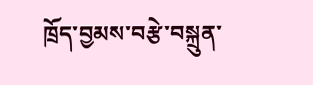ཁྲོད་བྱམས་བརྩེ་བསྐྲུན་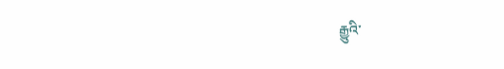རྒྱུའི་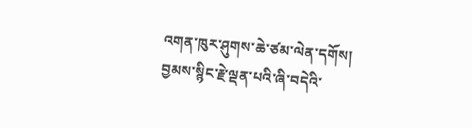འགན་ཁུར་ཤུགས་ཆེ་ཙམ་ལེན་དགོས། བྱམས་སྙིང་རྗེ་ལྡན་པའི་ཞི་བདེའི་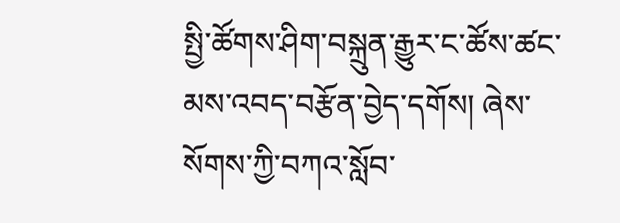སྤྱི་ཚོགས་ཤིག་བསྐྲུན་རྒྱུར་ང་ཚོས་ཚང་མས་འབད་བརྩོན་བྱེད་དགོས། ཞེས་སོགས་ཀྱི་བཀའ་སློབ་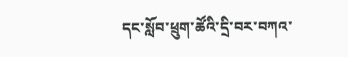དང་སློབ་ཕྲུག་ཚོའི་དྲི་བར་བཀའ་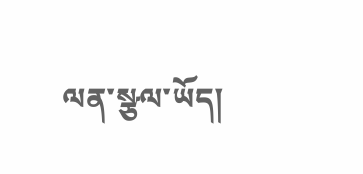ལན་སྩལ་ཡོད།